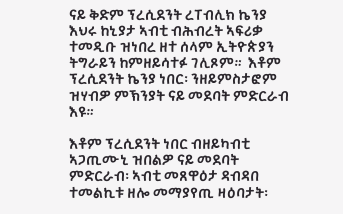ናይ ቅድም ፕረሲደንት ረፐብሊክ ኬንያ እህሩ ከኒያታ ኣብቲ ብሕብረት ኣፍሪቃ ተመዲቡ ዝነበረ ዘተ ሰላም ኢትዮጵያን ትግራይን ከምዘይሳተፉ ገሊጾም።  እቶም ፕረሲደንት ኬንያ ነበር፡ ንዘይምስታፎም ዝሃብዎ ምኽንያት ናይ መደባት ምድርራብ እዩ።

እቶም ፕረሲደንት ነበር ብዘይካብቲ ኣጋጢሙኒ ዝበልዎ ናይ መደባት ምድርራብ፡ ኣብቲ መጸዋዕታ ዳብዳበ ተመልኪቱ ዘሎ መማያየጢ ዛዕባታት፡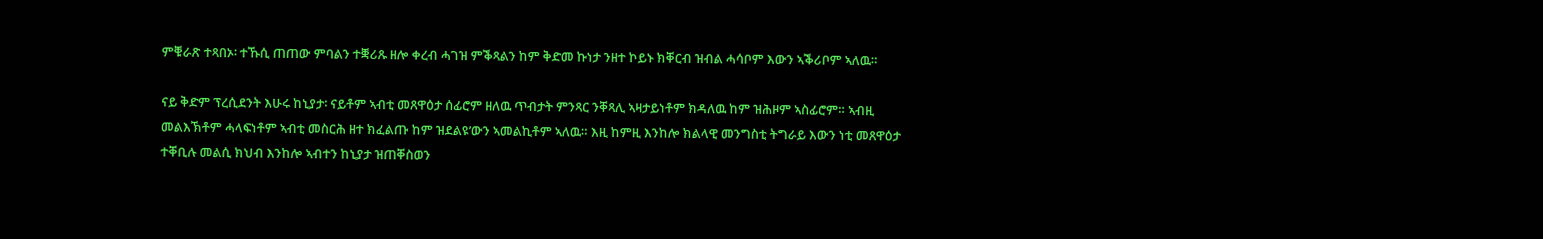ምቑራጽ ተጻበኦ፡ ተኹሲ ጠጠው ምባልን ተቛሪጹ ዘሎ ቀረብ ሓገዝ ምቕጻልን ከም ቅድመ ኩነታ ንዘተ ኮይኑ ክቐርብ ዝብል ሓሳቦም እውን ኣቕሪቦም ኣለዉ።

ናይ ቅድም ፕረሲደንት እሁሩ ከኒያታ፡ ናይቶም ኣብቲ መጸዋዕታ ሰፊሮም ዘለዉ ጥብታት ምንጻር ንቐጻሊ ኣዛታይነቶም ክዳለዉ ከም ዝሕዞም ኣስፊሮም። ኣብዚ መልእኽቶም ሓላፍነቶም ኣብቲ መስርሕ ዘተ ክፈልጡ ከም ዝደልዩ’ውን ኣመልኪቶም ኣለዉ። እዚ ከምዚ እንከሎ ክልላዊ መንግስቲ ትግራይ እውን ነቲ መጸዋዕታ ተቐቢሉ መልሲ ክህብ እንከሎ ኣብተን ከኒያታ ዝጠቐስወን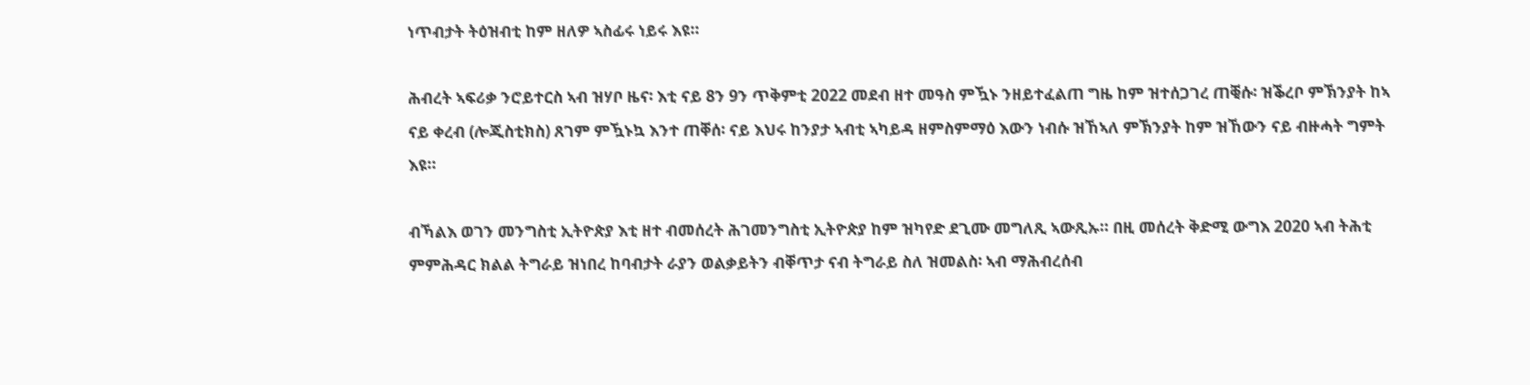ነጥብታት ትዕዝብቲ ከም ዘለዎ ኣስፊሩ ነይሩ እዩ።

ሕብረት ኣፍሪቃ ንሮይተርስ ኣብ ዝሃቦ ዜና፡ እቲ ናይ 8ን 9ን ጥቅምቲ 2022 መደብ ዘተ መዓስ ምዃኑ ንዘይተፈልጠ ግዜ ከም ዝተሰጋገረ ጠቒሱ፡ ዝቕረቦ ምኽንያት ከኣ ናይ ቀረብ (ሎጂስቲክስ) ጸገም ምዃኑኳ እንተ ጠቐሰ፡ ናይ እህሩ ከንያታ ኣብቲ ኣካይዳ ዘምስምማዕ እውን ነብሱ ዝኸኣለ ምኽንያት ከም ዝኸውን ናይ ብዙሓት ግምት እዩ።

ብኻልእ ወገን መንግስቲ ኢትዮጵያ እቲ ዘተ ብመሰረት ሕገመንግስቲ ኢትዮጵያ ከም ዝካየድ ደጊሙ መግለጺ ኣውጺኡ። በዚ መሰረት ቅድሚ ውግእ 2020 ኣብ ትሕቲ ምምሕዳር ክልል ትግራይ ዝነበረ ከባብታት ራያን ወልቃይትን ብቐጥታ ናብ ትግራይ ስለ ዝመልስ፡ ኣብ ማሕብረሰብ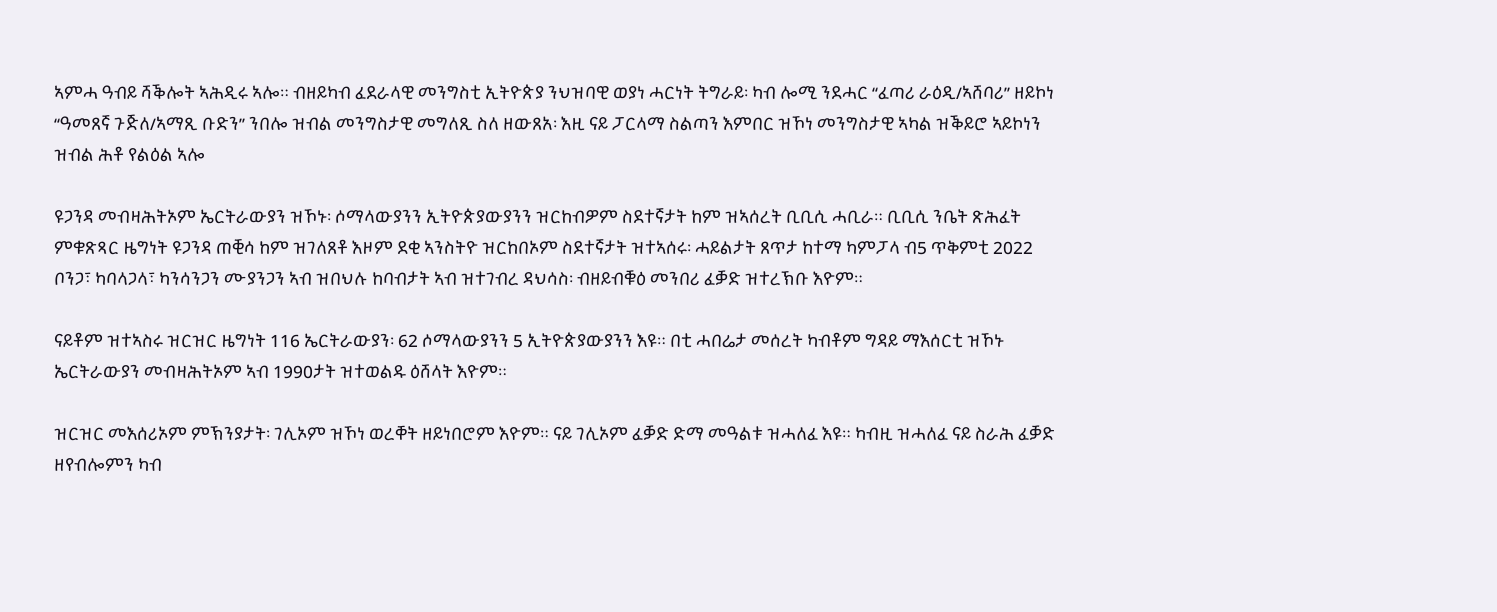ኣምሓ ዓብይ ሻቕሎት ኣሕዲሩ ኣሎ። ብዘይካብ ፈደራላዊ መንግስቲ ኢትዮጵያ ንህዝባዊ ወያነ ሓርነት ትግራይ፡ ካብ ሎሚ ንደሓር “ፈጣሪ ራዕዲ/ኣሸባሪ” ዘይኮነ “ዓመጸኛ ጉጅለ/ኣማጺ ቡድን” ንበሎ ዝብል መንግስታዊ መግለጺ ስለ ዘውጸአ፡ እዚ ናይ ፓርላማ ስልጣን እምበር ዝኾነ መንግስታዊ ኣካል ዝቕይሮ ኣይኮነን ዝብል ሕቶ የልዕል ኣሎ

ዩጋንዳ መብዛሕትኦም ኤርትራውያን ዝኾኑ፡ ሶማላውያንን ኢትዮጵያውያንን ዝርከብዎም ስደተኛታት ከም ዝኣሰረት ቢቢሲ ሓቢራ። ቢቢሲ ንቤት ጽሕፈት ምቁጽጻር ዜግነት ዩጋንዳ ጠቒሳ ከም ዝገለጸቶ እዞም ደቂ ኣንስትዮ ዝርከበኦም ስደተኛታት ዝተኣሰሩ፡ ሓይልታት ጸጥታ ከተማ ካምፓላ ብ5 ጥቅምቲ 2022  ቦንጋ፣ ካባላጋላ፣ ካንሳንጋን ሙያንጋን ኣብ ዝበህሉ ከባብታት ኣብ ዝተገብረ ዳህሳስ፡ ብዘይብቑዕ መንበሪ ፈቓድ ዝተረኽቡ እዮም።

ናይቶም ዝተኣስሩ ዝርዝር ዜግነት 116 ኤርትራውያን፡ 62 ሶማላውያንን 5 ኢትዮጵያውያንን እዩ። በቲ ሓበሬታ መሰረት ካብቶም ግዳይ ማእሰርቲ ዝኾኑ ኤርትራውያን መብዛሕትኦም ኣብ 1990ታት ዝተወልዱ ዕሸላት እዮም።

ዝርዝር መእሰሪኦም ምኽንያታት፡ ገሊኦም ዝኾነ ወረቐት ዘይነበሮም እዮም። ናይ ገሊኦም ፈቓድ ድማ መዓልቱ ዝሓለፈ እዩ። ካብዚ ዝሓለፈ ናይ ስራሕ ፈቓድ ዘየብሎምን ካብ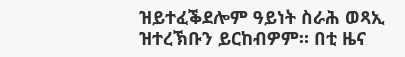ዝይተፈቕደሎም ዓይነት ስራሕ ወጻኢ ዝተረኽቡን ይርከብዎም። በቲ ዜና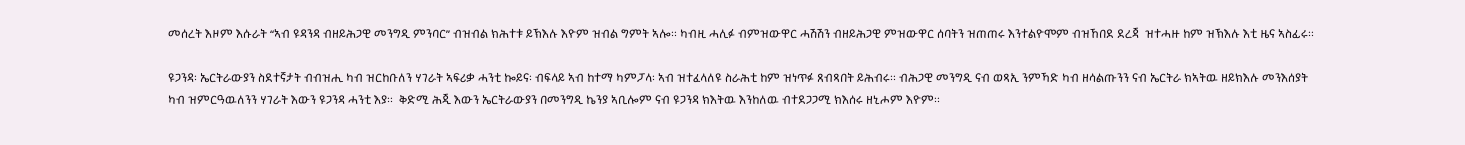መሰረት እዞም እሱራት “ኣብ ዩዳንዳ ብዘይሕጋዊ መንግዲ ምንባር” ብዝብል ክሕተቱ ይኽእሉ እዮም ዝብል ግምት ኣሎ። ካብዚ ሓሊፉ ብምዝውዋር ሓሽሽን ብዘይሕጋዊ ምዝውዋር ሰባትን ዝጠጠሩ እንተልዮሞም ብዝኸበደ ደረጃ  ዝተሓዙ ከም ዝኽእሉ እቲ ዜና ኣስፊሩ።

ዩጋንዳ፡ ኤርትራውያን ስደተኛታት ብብዝሒ ካብ ዝርከቡለን ሃገራት ኣፍሪቃ ሓንቲ ኰይና፡ ብፍላይ ኣብ ከተማ ካምፓላ፡ ኣብ ዝተፈላለዩ ስራሕቲ ከም ዝነጥፉ ጸብጻበት ይሕብሩ። ብሕጋዊ መንግዲ ናብ ወጻኢ ንምኻድ ካብ ዘሳልጡንን ናብ ኤርትራ ክኣትዉ ዘይክእሉ መንእሰያት ካብ ዝምርዓዉለንን ሃገራት እውን ዩጋንዳ ሓንቲ እያ።  ቅድሚ ሕጂ እውን ኤርትራውያን በመንግዲ ኬንያ ኣቢሎም ናብ ዩጋንዳ ክእትዉ እንከለዉ ብተደጋጋሚ ክእሰሩ ዘኒሖም እዮም።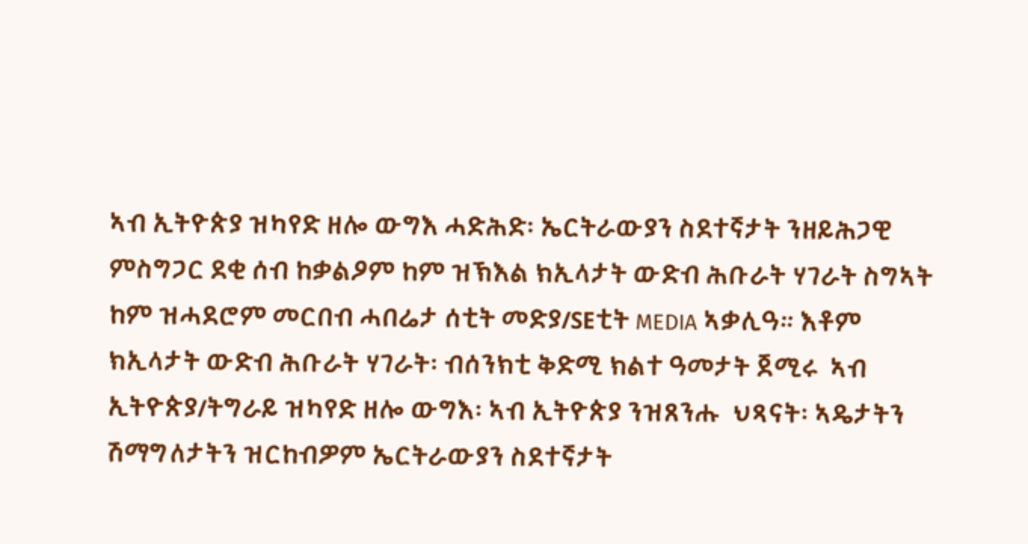ኣብ ኢትዮጵያ ዝካየድ ዘሎ ውግእ ሓድሕድ፡ ኤርትራውያን ስደተኛታት ንዘይሕጋዊ ምስግጋር ደቂ ሰብ ከቃልዖም ከም ዝኽእል ክኢላታት ውድብ ሕቡራት ሃገራት ስግኣት ከም ዝሓደሮም መርበብ ሓበሬታ ሰቲት መድያ/SEቲት MEDIA ኣቃሊዓ። እቶም ክኢላታት ውድብ ሕቡራት ሃገራት፡ ብሰንክቲ ቅድሚ ክልተ ዓመታት ጀሚሩ  ኣብ ኢትዮጵያ/ትግራይ ዝካየድ ዘሎ ውግእ፡ ኣብ ኢትዮጵያ ንዝጸንሑ  ህጻናት፡ ኣዴታትን ሽማግለታትን ዝርከብዎም ኤርትራውያን ስደተኛታት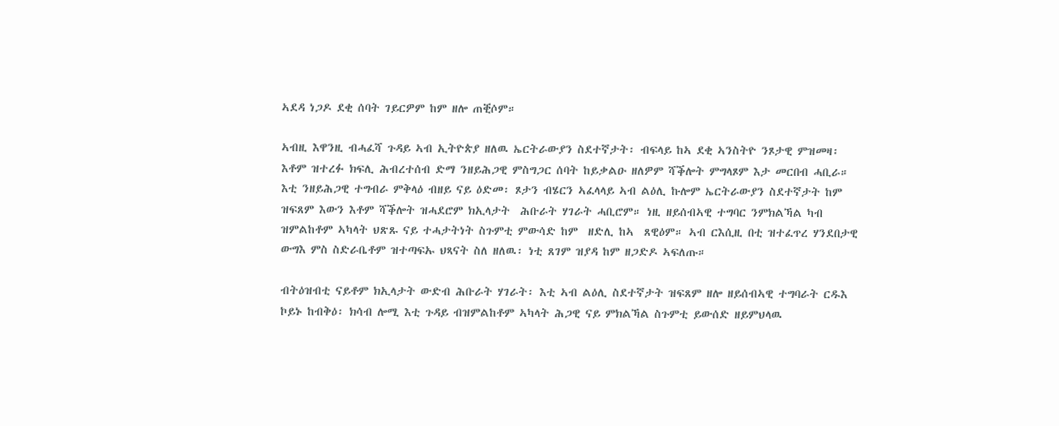ኣደዳ ነጋዶ ደቂ ሰባት ገይርዎም ከም ዘሎ ጠቒሶም።

ኣብዚ እዋንዚ ብሓፈሻ ጉዳይ ኣብ ኢትዮጵያ ዘለዉ ኤርትራውያን ስደተኛታት፡ ብፍላይ ከኣ ደቂ ኣንስትዮ ንጾታዊ ምዝመዛ፡ እቶም ዝተረፉ ክፍሊ ሕብረተሰብ ድማ ንዘይሕጋዊ ምስግጋር ሰባት ከይቃልዑ ዘለዎም ሻቕሎት ምግላጾም እታ መርበብ ሓቢራ። እቲ ንዘይሕጋዊ ተግብራ ምቅላዕ ብዘይ ናይ ዕድመ፡ ጾታን ብሄርን ኣፈላላይ ኣብ ልዕሊ ኩሎም ኤርትራውያን ስደተኛታት ከም ዝፍጸም እውን እቶም ሻቕሎት ዝሓደሮም ክኢላታት  ሕቡራት ሃገራት ሓቢሮም። ነዚ ዘይሰብኣዊ ተግባር ንምክልኻል ካብ ዝምልከቶም ኣካላት ህጽጹ ናይ ተሓታትነት ስጉምቲ ምውሳድ ከም  ዘድሊ ከኣ  ጸዊዕም። ኣብ ርእሲዚ በቲ ዝተፈጥረ ሃንደበታዊ ውግእ ምስ ስድራቤቶም ዝተጣፍኡ ህጻናት ስለ ዘለዉ፡ ነቲ ጸገም ዝያዳ ከም ዘጋድዶ ኣፍለጡ።

ብትዕዝብቲ ናይቶም ክኢላታት ውድብ ሕቡራት ሃገራት፡ እቲ ኣብ ልዕሊ ስደተኛታት ዝፍጸም ዘሎ ዘይሰብኣዊ ተግባራት ርዱእ ኮይኑ ከብቅዕ፡ ክሳብ ሎሚ እቲ ጉዳይ ብዝምልከቶም ኣካላት ሕጋዊ ናይ ምክልኻል ስጉምቲ ይውሰድ ዘይምህላዉ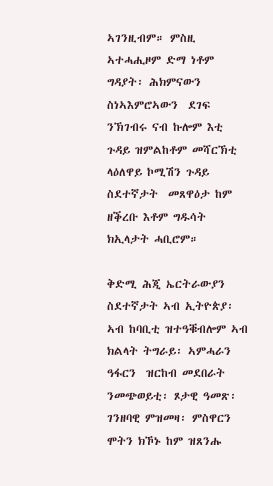ኣገንዚብም። ምስዚ ኣተሓሒዞም ድማ ነቶም ግዳያት፡ ሕክምናውን  ስነኣእምሮኣውን  ደገፍ  ንኽገብሩ ናብ ኩሎም እቲ ጉዳይ ዝምልከቶም መሻርኽቲ ላዕለዋይ ኮሚሽን ጉዳይ ስደተኛታት  መጸዋዕታ ከም ዘቕረቡ እቶም ግዱሳት ክኢላታት ሓቢሮም።

ቅድሚ ሕጂ ኤርትራውያን ስደተኛታት ኣብ ኢትዮጵያ፡ ኣብ ከባቢቲ ዝተዓቑብሎም ኣብ  ክልላት ትግራይ፡ ኣምሓራን ዓፋርን  ዝርከብ መደበራት ንመጭወይቲ፡ ጾታዊ ዓመጽ፡ ገንዘባዊ ምዝመዛ፡ ምስዋርን ሞትን ክኾኑ ከም ዝጸንሑ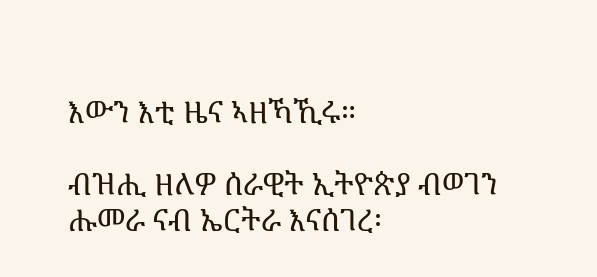እውን እቲ ዜና ኣዘኻኺሩ።

ብዝሒ ዘለዎ ሰራዊት ኢትዮጵያ ብወገን ሑመራ ናብ ኤርትራ እናሰገረ፡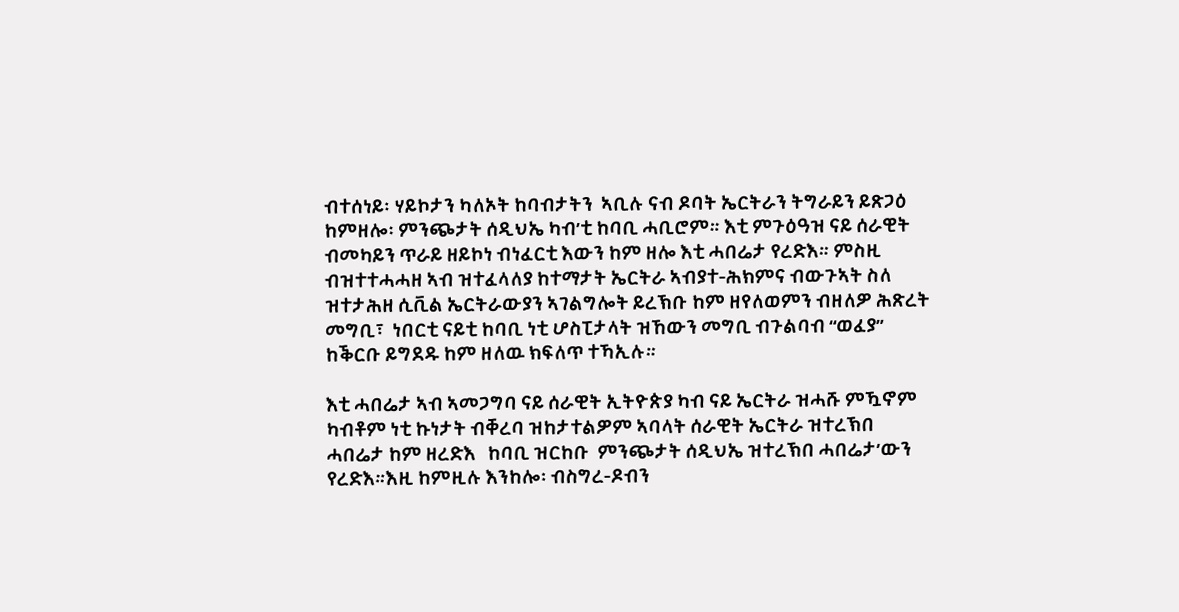ብተሰነይ፡ ሃይኮታን ካለኦት ከባብታትን  ኣቢሉ ናብ ዶባት ኤርትራን ትግራይን ይጽጋዕ ከምዘሎ፡ ምንጭታት ሰዲህኤ ካብ’ቲ ከባቢ ሓቢሮም። እቲ ምጉዕዓዝ ናይ ሰራዊት ብመካይን ጥራይ ዘይኮነ ብነፈርቲ እውን ከም ዘሎ እቲ ሓበሬታ የረድእ። ምስዚ ብዝተተሓሓዘ ኣብ ዝተፈላለያ ከተማታት ኤርትራ ኣብያተ-ሕክምና ብውጉኣት ስለ ዝተታሕዘ ሲቪል ኤርትራውያን ኣገልግሎት ይረኽቡ ከም ዘየለወምን ብዘለዎ ሕጽረት መግቢ፣  ነበርቲ ናይቲ ከባቢ ነቲ ሆስፒታላት ዝኸውን መግቢ ብጉልባብ “ወፈያ” ከቕርቡ ይግደዱ ከም ዘለዉ ክፍለጥ ተኻኢሉ።

እቲ ሓበሬታ ኣብ ኣመጋግባ ናይ ሰራዊት ኢትዮጵያ ካብ ናይ ኤርትራ ዝሓሹ ምዃኖም ካብቶም ነቲ ኩነታት ብቐረባ ዝከታተልዎም ኣባላት ሰራዊት ኤርትራ ዝተረኽበ ሓበሬታ ከም ዘረድእ   ከባቢ ዝርከቡ  ምንጭታት ሰዲህኤ ዝተረኽበ ሓበሬታ’ውን የረድእ።እዚ ከምዚሉ እንከሎ፡ ብስግረ-ዶብን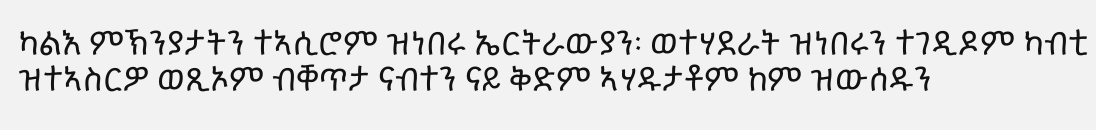ካልእ ምኽንያታትን ተኣሲሮም ዝነበሩ ኤርትራውያን፡ ወተሃደራት ዝነበሩን ተገዲዶም ካብቲ ዝተኣስርዎ ወጺኦም ብቐጥታ ናብተን ናይ ቅድም ኣሃዱታቶም ከም ዝውሰዱን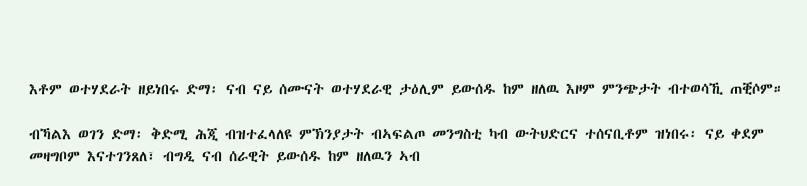እቶም ወተሃደራት ዘይነበሩ ድማ፡ ናብ ናይ ሰሙናት ወተሃደራዊ ታዕሊም ይውሰዱ ከም ዘለዉ እዞም ምንጭታት ብተወሳኺ ጠቒሶም።

ብኻልእ ወገን ድማ፡ ቅድሚ ሕጂ ብዝተፈላለዩ ምኽንያታት ብኣፍልጦ መንግስቲ ካብ ውትህድርና ተሰናቢቶም ዝነበሩ፡ ናይ ቀደም መዛግቦም እናተገንጸለ፣ ብግዲ ናብ ሰራዊት ይውሰዱ ከም ዘለዉን ኣብ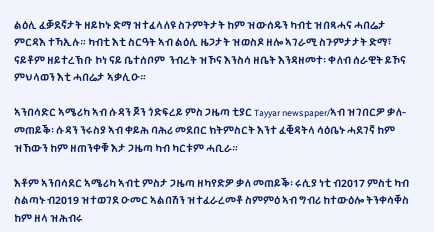ልዕሊ ፈቓደኛታት ዘይኮኑ ድማ ዝተፈላለዩ ስጉምትታት ከም ዝውሰዱን ካብቲ ዝበጻሓና ሓበሬታ ምርዳእ ተኻኢሉ። ካብቲ እቲ ስርዓት ኣብ ልዕሊ ዜጋታት ዝወስዶ ዘሎ ኣገራሚ ስጉምታታት ድማ፣  ናይቶም ዘይተረኽቡ ኮነ ናይ ቤተሰቦም  ንብረት ዝኾና እንስሳ ዘቤት እንዳዘመተ፡ ቀለብ ሰራዊት ይኾና ምህላወን እቲ ሓበሬታ ኣቃሊዑ።

ኣንበሳድር ኣሜሪካ ኣብ ሱዳን ጆን ጎድፍረይ ምስ ጋዜጣ ቲያር Tayyar newspaper/ኣብ ዝገበርዎ ቃለ-መጠይቕ፡ ሱዳን ንሩስያ ኣብ ቀይሕ ባሕሪ መደበር ክትምስርት እንተ ፈቒዳትላ ሳዕቤኑ ሓደገኛ ከም ዝኸውን ከም ዘጠንቀቑ እታ ጋዜጣ ካብ ካርቱም ሓቢራ።

እቶም ኣንበሳደር ኣሜሪካ ኣብቲ ምስታ ጋዜጣ ዘካየድዎ ቃለ መጠይቕ፡ ሩሲያ ነቲ ብ2017 ምስቲ ካብ ስልጣኑ ብ2019 ዝተወገደ ዑመር ኣልበሽን ዝተፈራረመቶ ስምምዕ ኣብ ግብሪ ከተውዕሎ ትንቀሳቐስ ከም ዘላ ዝሕብሩ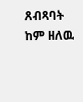ጸብጻባት ከም ዘለዉ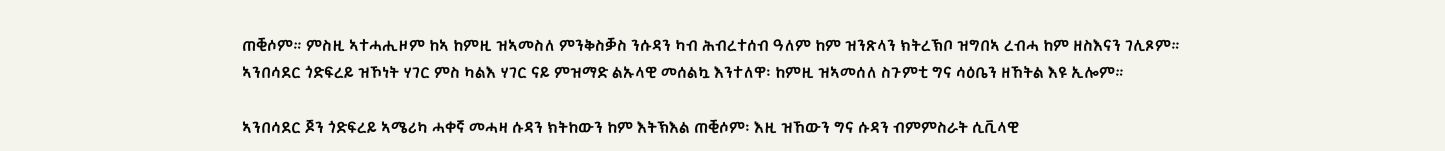ጠቒሶም። ምስዚ ኣተሓሒዞም ከኣ ከምዚ ዝኣመስለ ምንቅስቓስ ንሱዳን ካብ ሕብረተሰብ ዓለም ከም ዝንጽላን ክትረኽቦ ዝግበኣ ረብሓ ከም ዘስእናን ገሊጾም። ኣንበሳደር ጎድፍረይ ዝኾነት ሃገር ምስ ካልእ ሃገር ናይ ምዝማድ ልኡላዊ መሰልኳ እንተለዋ፡ ከምዚ ዝኣመሰለ ስጉምቲ ግና ሳዕቤን ዘኸትል እዩ ኢሎም።

ኣንበሳደር ጆን ጎድፍረይ ኣሜሪካ ሓቀኛ መሓዛ ሱዳን ክትከውን ከም እትኽእል ጠቒሶም፡ እዚ ዝኸውን ግና ሱዳን ብምምስራት ሲቪላዊ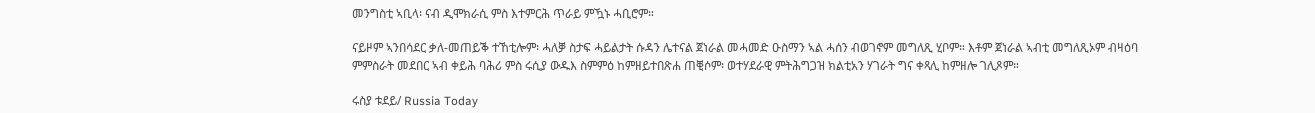መንግስቲ ኣቢላ፡ ናብ ዲሞክራሲ ምስ እተምርሕ ጥራይ ምዃኑ ሓቢሮም።

ናይዞም ኣንበሳደር ቃለ-መጠይቕ ተኸቲሎም፡ ሓለቓ ስታፍ ሓይልታት ሱዳን ሌተናል ጀነራል መሓመድ ዑስማን ኣል ሓሰን ብወገኖም መግለጺ ሂቦም። እቶም ጀነራል ኣብቲ መግለጺኦም ብዛዕባ ምምስራት መደበር ኣብ ቀይሕ ባሕሪ ምስ ሩሲያ ውዱእ ስምምዕ ከምዘይተበጽሐ ጠቒሶም፡ ወተሃደራዊ ምትሕግጋዝ ክልቲአን ሃገራት ግና ቀጻሊ ከምዘሎ ገሊጾም።

ሩስያ ቱደይ/ Russia Today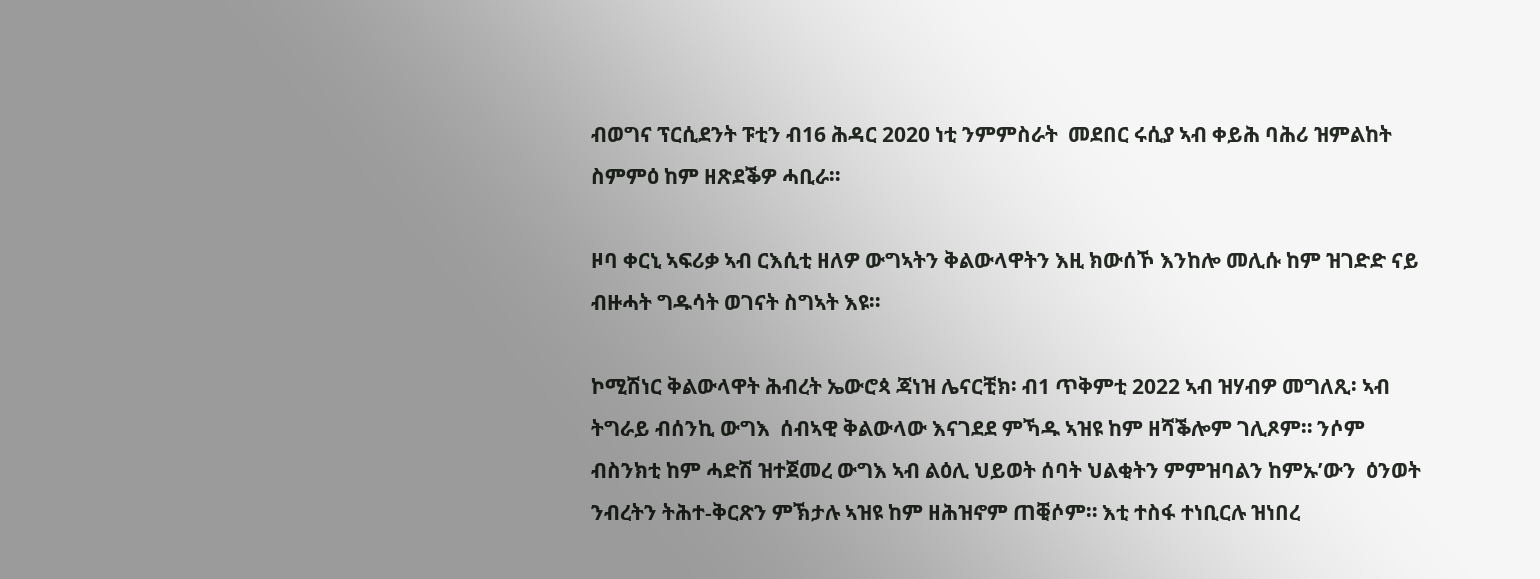ብወግና ፕርሲደንት ፑቲን ብ16 ሕዳር 2020 ነቲ ንምምስራት  መደበር ሩሲያ ኣብ ቀይሕ ባሕሪ ዝምልከት ስምምዕ ከም ዘጽደቕዎ ሓቢራ።

ዞባ ቀርኒ ኣፍሪቃ ኣብ ርእሲቲ ዘለዎ ውግኣትን ቅልውላዋትን እዚ ክውሰኾ እንከሎ መሊሱ ከም ዝገድድ ናይ ብዙሓት ግዱሳት ወገናት ስግኣት እዩ።

ኮሚሽነር ቅልውላዋት ሕብረት ኤውሮጳ ጃነዝ ሌናርቺክ፡ ብ1 ጥቅምቲ 2022 ኣብ ዝሃብዎ መግለጺ፡ ኣብ ትግራይ ብሰንኪ ውግእ  ሰብኣዊ ቅልውላው እናገደደ ምኻዱ ኣዝዩ ከም ዘሻቕሎም ገሊጾም። ንሶም ብስንክቲ ከም ሓድሽ ዝተጀመረ ውግእ ኣብ ልዕሊ ህይወት ሰባት ህልቂትን ምምዝባልን ከምኡ’ውን  ዕንወት ንብረትን ትሕተ-ቅርጽን ምኽታሉ ኣዝዩ ከም ዘሕዝኖም ጠቒሶም። እቲ ተስፋ ተነቢርሉ ዝነበረ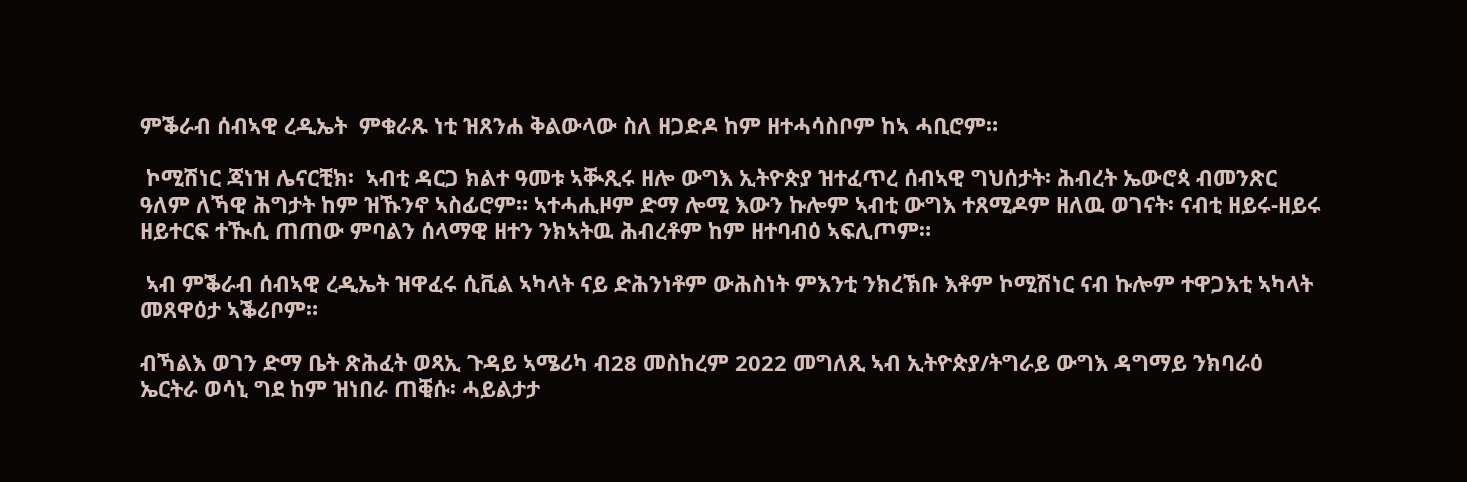ምቕራብ ሰብኣዊ ረዲኤት  ምቁራጹ ነቲ ዝጸንሐ ቅልውላው ስለ ዘጋድዶ ከም ዘተሓሳስቦም ከኣ ሓቢሮም።

 ኮሚሽነር ጃነዝ ሌናርቺክ፡  ኣብቲ ዳርጋ ክልተ ዓመቱ ኣቚጺሩ ዘሎ ውግእ ኢትዮጵያ ዝተፈጥረ ሰብኣዊ ግህሰታት፡ ሕብረት ኤውሮጳ ብመንጽር ዓለም ለኻዊ ሕግታት ከም ዝኹንኖ ኣስፊሮም። ኣተሓሒዞም ድማ ሎሚ እውን ኩሎም ኣብቲ ውግእ ተጸሚዶም ዘለዉ ወገናት፡ ናብቲ ዘይሩ-ዘይሩ ዘይተርፍ ተዂሲ ጠጠው ምባልን ሰላማዊ ዘተን ንክኣትዉ ሕብረቶም ከም ዘተባብዕ ኣፍሊጦም።

 ኣብ ምቕራብ ሰብኣዊ ረዲኤት ዝዋፈሩ ሲቪል ኣካላት ናይ ድሕንነቶም ውሕስነት ምእንቲ ንክረኽቡ እቶም ኮሚሽነር ናብ ኩሎም ተዋጋእቲ ኣካላት መጸዋዕታ ኣቕሪቦም።

ብኻልእ ወገን ድማ ቤት ጽሕፈት ወጻኢ ጉዳይ ኣሜሪካ ብ28 መስከረም 2022 መግለጺ ኣብ ኢትዮጵያ/ትግራይ ውግእ ዳግማይ ንክባራዕ ኤርትራ ወሳኒ ግደ ከም ዝነበራ ጠቒሱ፡ ሓይልታታ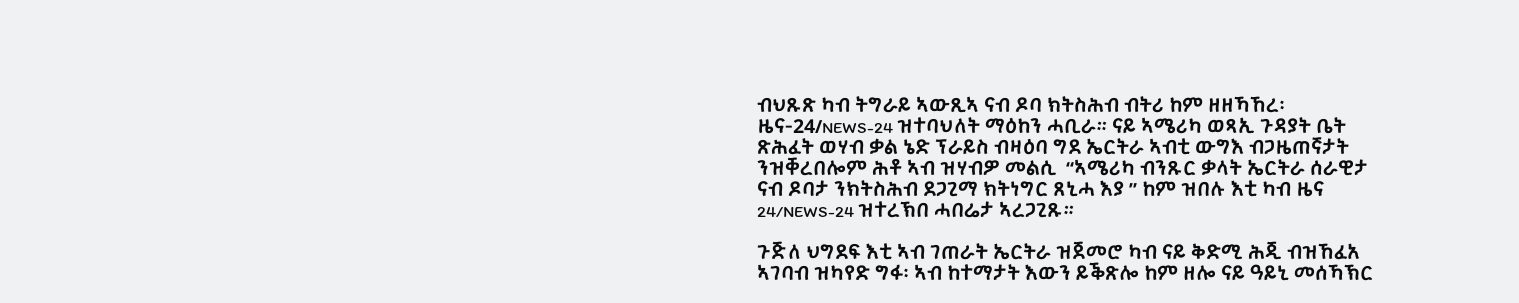ብህጹጽ ካብ ትግራይ ኣውጺኣ ናብ ዶባ ክትስሕብ ብትሪ ከም ዘዘኻኸረ፡  ዜና-24/NEWS-24 ዝተባህለት ማዕከን ሓቢራ። ናይ ኣሜሪካ ወጻኢ ጉዳያት ቤት ጽሕፈት ወሃብ ቃል ኔድ ፕራይስ ብዛዕባ ግደ ኤርትራ ኣብቲ ውግእ ብጋዜጠኛታት ንዝቐረበሎም ሕቶ ኣብ ዝሃብዎ መልሲ  “ኣሜሪካ ብንጹር ቃላት ኤርትራ ሰራዊታ ናብ ዶባታ ንክትስሕብ ደጋጊማ ክትነግር ጸኒሓ እያ ” ከም ዝበሉ እቲ ካብ ዜና 24/NEWS-24 ዝተረኽበ ሓበሬታ ኣረጋጊጹ።

ጉጅለ ህግደፍ እቲ ኣብ ገጠራት ኤርትራ ዝጀመሮ ካብ ናይ ቅድሚ ሕጂ ብዝኸፈአ ኣገባብ ዝካየድ ግፋ፡ ኣብ ከተማታት እውን ይቕጽሎ ከም ዘሎ ናይ ዓይኒ መሰኻኽር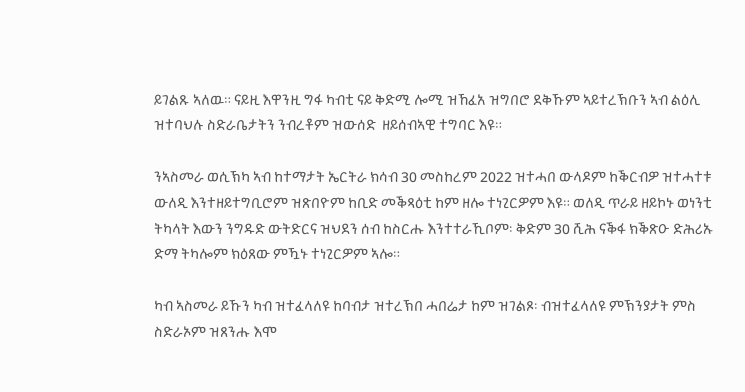ይገልጹ ኣለዉ። ናይዚ እዋንዚ ግፋ ካብቲ ናይ ቅድሚ ሎሚ ዝኸፈአ ዝግበሮ ደቅኹም ኣይተረኽቡን ኣብ ልዕሊ ዝተባህሉ ስድራቤታትን ንብረቶም ዝውሰድ  ዘይሰብኣዊ ተግባር እዩ።

ንኣስመራ ወሲኽካ ኣብ ከተማታት ኤርትራ ክሳብ 30 መስከረም 2022 ዝተሓበ ውላዶም ከቕርብዎ ዝተሓተቱ ውለዲ እንተዘይተግቢሮም ዝጽበዮም ከቢድ መቕጻዕቲ ከም ዘሎ ተነጊርዎም እዩ። ወለዲ ጥራይ ዘይኮኑ ወነንቲ ትካላት እውን ንግዱድ ውትድርና ዝህደን ሰብ ከስርሑ እንተተራኺቦም፡ ቅድም 30 ሺሕ ናቕፋ ክቕጽዑ ድሕሪኡ ድማ ትካሎም ክዕጸው ምዃኑ ተነጊርዎም ኣሎ።

ካብ ኣስመራ ይኹን ካብ ዝተፈላለዩ ከባብታ ዝተረኽበ ሓበሬታ ከም ዝገልጾ፡ ብዝተፈላለዩ ምኽንያታት ምስ ስድራኦም ዝጸንሑ እሞ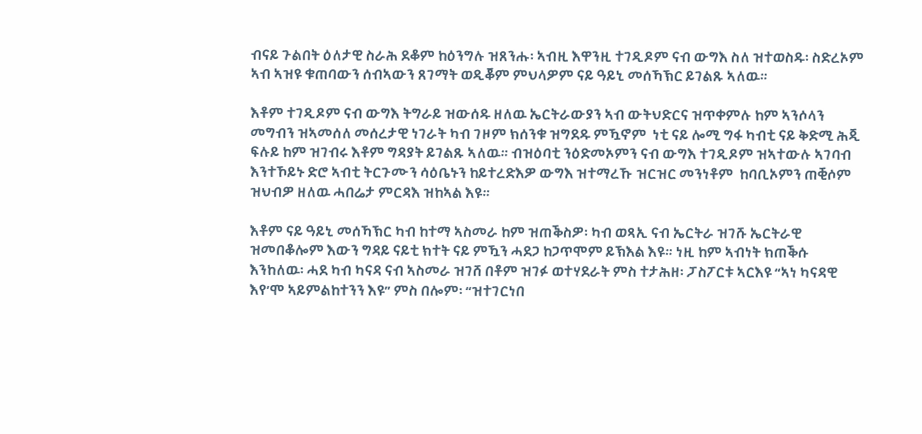ብናይ ጉልበት ዕለታዊ ስራሕ ደቆም ከዕንግሉ ዝጸንሑ፡ ኣብዚ እዋንዚ ተገዲዶም ናብ ውግእ ስለ ዝተወስዱ፡ ስድረኦም ኣብ ኣዝዩ ቁጠባውን ሰብኣውን ጸገማት ወዲቖም ምህላዎም ናይ ዓይኒ መሰኻኽር ይገልጹ ኣለዉ።

እቶም ተገዲዶም ናብ ውግእ ትግራይ ዝውሰዱ ዘለዉ ኤርትራውያን ኣብ ውትህድርና ዝጥቀምሉ ከም ኣንሶላን መግብን ዝኣመሰለ መሰረታዊ ነገራት ካብ ገዞም ክሰንቁ ዝግደዱ ምዃኖም  ነቲ ናይ ሎሚ ግፋ ካብቲ ናይ ቅድሚ ሕጂ ፍሉይ ከም ዝገብሩ እቶም ግዳያት ይገልጹ ኣለዉ። ብዝዕባቲ ንዕድመኦምን ናብ ውግእ ተገዲዶም ዝኣተውሉ ኣገባብ እንተኾይኑ ድሮ ኣብቲ ትርጉሙን ሳዕቤኑን ከይተረድእዎ ውግእ ዝተማረኹ ዝርዝር መንነቶም  ከባቢኦምን ጠቒሶም ዝህብዎ ዘለዉ ሓበሬታ ምርዳእ ዝከኣል እዩ።

እቶም ናይ ዓይኒ መሰኻኽር ካብ ከተማ ኣስመራ ከም ዝጠቕስዎ፡ ካብ ወጻኢ ናብ ኤርትራ ዝገሹ ኤርትራዊ ዝመበቆሎም እውን ግዳይ ናይቲ ክተት ናይ ምዃን ሓደጋ ከጋጥሞም ይኽእል እዩ። ነዚ ከም ኣብነት ክጠቕሱ እንከለዉ፡ ሓደ ካብ ካናዳ ናብ ኣስመራ ዝገሸ በቶም ዝገፉ ወተሃደራት ምስ ተታሕዘ፡ ፓስፖርቱ ኣርእዩ “ኣነ ካናዳዊ እየ’ሞ ኣይምልከተንን እዩ” ምስ በሎም፡ “ዝተገርነበ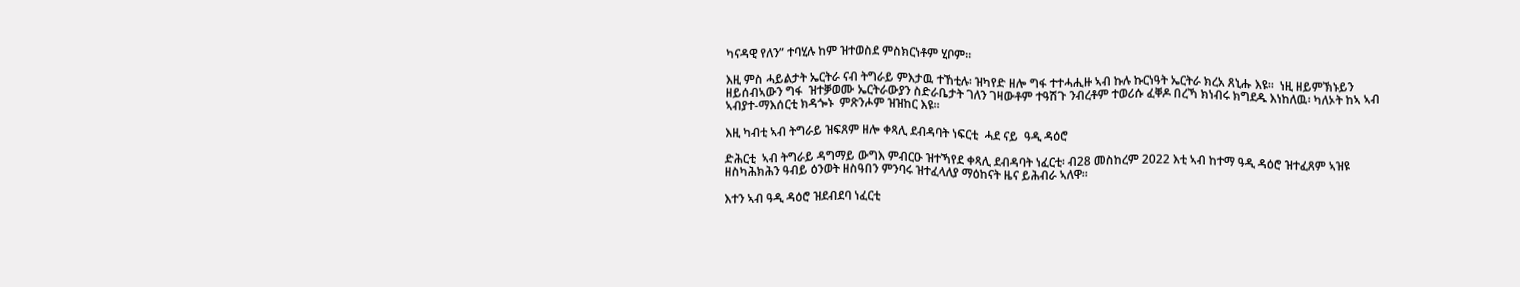ካናዳዊ የለን” ተባሂሉ ከም ዝተወስደ ምስክርነቶም ሂቦም።

እዚ ምስ ሓይልታት ኤርትራ ናብ ትግራይ ምእታዉ ተኸቲሉ፡ ዝካየድ ዘሎ ግፋ ተተሓሒዙ ኣብ ኩሉ ኩርነዓት ኤርትራ ክረአ ጸኒሑ እዩ።  ነዚ ዘይምኽኑይን ዘይሰብኣውን ግፋ  ዝተቓወሙ ኤርትራውያን ስድራቤታት ገለን ገዛውቶም ተዓሽጉ ንብረቶም ተወሪሱ ፈቐዶ በረኻ ክነብሩ ክግደዱ እነከለዉ፡ ካለኦት ከኣ ኣብ ኣብያተ-ማእሰርቲ ክዳጐኑ  ምጽንሖም ዝዝከር እዩ።

እዚ ካብቲ ኣብ ትግራይ ዝፍጸም ዘሎ ቀጻሊ ደብዳባት ነፍርቲ  ሓደ ናይ  ዓዲ ዳዕሮ

ድሕርቲ  ኣብ ትግራይ ዳግማይ ውግእ ምብርዑ ዝተኻየደ ቀጻሊ ደብዳባት ነፈርቲ፡ ብ28 መስከረም 2022 እቲ ኣብ ከተማ ዓዲ ዳዕሮ ዝተፈጸም ኣዝዩ ዘስካሕክሕን ዓብይ ዕንወት ዘስዓበን ምንባሩ ዝተፈላለያ ማዕከናት ዜና ይሕብራ ኣለዋ።

እተን ኣብ ዓዲ ዳዕሮ ዝደብደባ ነፈርቲ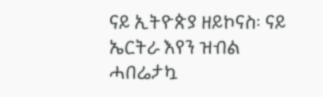ናይ ኢትዮጵያ ዘይኮናስ፡ ናይ ኤርትራ እየን ዝብል ሓበሬታኳ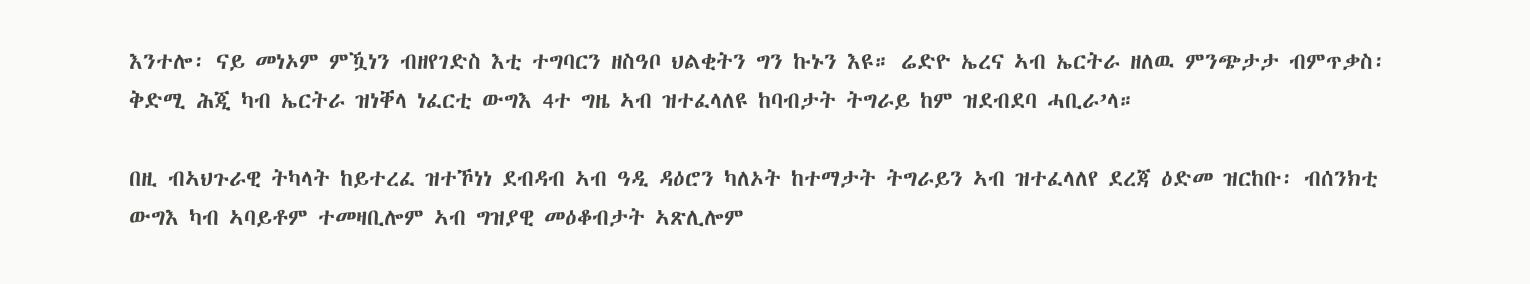እንተሎ፡ ናይ መነኦም ምዃነን ብዘየገድስ እቲ ተግባርን ዘስዓቦ ህልቂትን ግን ኩኑን እዩ። ሬድዮ ኤረና ኣብ ኤርትራ ዘለዉ ምንጭታታ ብምጥቃስ፡ ቅድሚ ሕጂ ካብ ኤርትራ ዝነቐላ ነፈርቲ ውግእ 4ተ ግዜ ኣብ ዝተፈላለዩ ከባብታት ትግራይ ከም ዝደብደባ ሓቢራ’ላ።

በዚ ብኣህጉራዊ ትካላት ከይተረፈ ዝተኾነነ ደብዳብ ኣብ ዓዲ ዳዕሮን ካለኦት ከተማታት ትግራይን ኣብ ዝተፈላለየ ደረጃ ዕድመ ዝርከቡ፡ ብሰንክቲ ውግእ ካብ ኣባይቶም ተመዛቢሎም ኣብ ግዝያዊ መዕቆብታት ኣጽሊሎም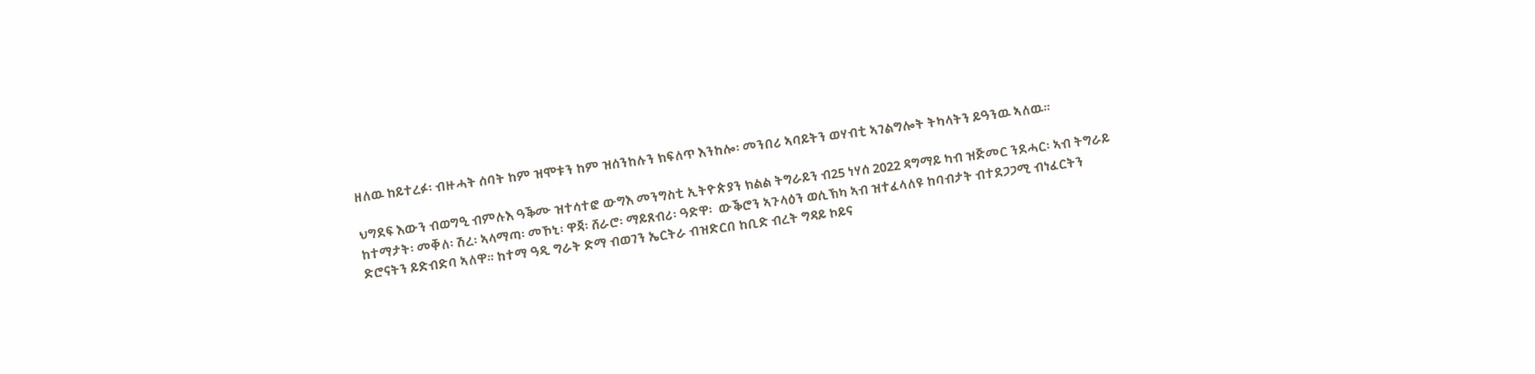ዘለዉ ከይተረፉ፡ ብዙሓት ሰባት ከም ዝሞቱን ከም ዝሰንከሉን ክፍለጥ እንከሎ፡ መንበሪ ኣባይትን ወሃብቲ ኣገልግሎት ትካላትን ይዓንዉ ኣለዉ።

ህግደፍ እውን ብወግዒ ብምሉእ ዓቕሙ ዝተሳተፎ ውግእ መንግስቲ ኢትዮጵያን ክልል ትግራይን ብ25 ነሃሰ 2022 ዳግማይ ካብ ዝጅመር ንደሓር፡ ኣብ ትግራይ ከተማታት፡ መቐለ፡ ሽረ፡ ኣላማጣ፡ መኾኒ፡ ዋጃ፡ ሸራሮ፡ ማይጸብሪ፡ ዓድዋ፡  ውቕሮን ኣጉላዕን ወሲኽካ ኣብ ዝተፈላለዩ ከባብታት ብተደጋጋሚ ብነፈርትን ድሮናትን ይድብድባ ኣለዋ። ከተማ ዓዲ ግራት ድማ ብወገን ኤርትራ ብዝድርበ ከቢድ ብረት ግዳይ ኮይና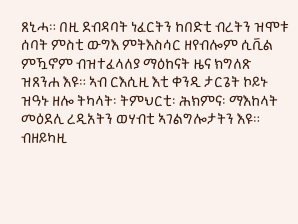ጸኒሓ። በዚ ደብዳባት ነፈርትን ከበድቲ ብረትን ዝሞቱ ሰባት ምስቲ ውግእ ምትእስሳር ዘየብሎም ሲቪል ምዃኖም ብዝተፈላለያ ማዕከናት ዜና ክግለጽ ዝጸንሐ እዩ። ኣብ ርእሲዚ እቲ ቀንዲ ታርጌት ኮይኑ ዝዓኑ ዘሎ ትካላት፡ ትምህርቲ፡ ሕክምና፡ ማእከላት መዕደሊ ረዲአትን ወሃብቲ ኣገልግሎታትን እዩ። ብዘይካዚ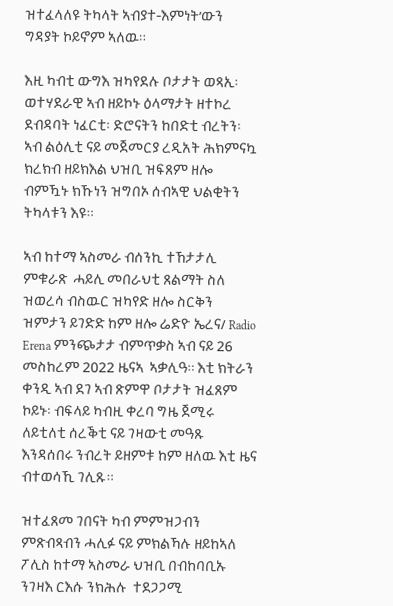ዝተፈላለዩ ትካላት ኣብያተ-እምነት’ውን ግዳያት ኮይኖም ኣለዉ።

እዚ ካብቲ ውግእ ዝካየደሉ ቦታታት ወጻኢ፡ ወተሃደራዊ ኣብ ዘይኮኑ ዕላማታት ዘተኮረ ደብዳባት ነፈርቲ፡ ድሮናትን ከበድቲ ብረትን፡ ኣብ ልዕሊቲ ናይ መጀመርያ ረዲአት ሕክምናኳ ክረክብ ዘይክእል ህዝቢ ዝፍጸም ዘሎ ብምዃኑ ክኹነን ዝግበኦ ሰብኣዊ ህልቂትን ትካላቱን እዩ።

ኣብ ከተማ ኣስመራ ብሰንኪ ተኸታታሊ ምቁራጽ  ሓይሊ መበራህቲ ጸልማት ስለ ዝወረሳ ብስዉር ዝካየድ ዘሎ ስርቅን ዝምታን ይገድድ ከም ዘሎ ሬድዮ ኤረና/ Radio Erena ምንጭታታ ብምጥቃስ ኣብ ናይ 26 መስከረም 2022 ዜናኣ  ኣቃሊዓ። እቲ ክትራን ቀንዲ ኣብ ደገ ኣብ ጽምዋ ቦታታት ዝፈጸም ኮይኑ፡ ብፍላይ ካብዚ ቀረባ ግዜ ጀሚሩ ለይቲለቲ ሰረቕቲ ናይ ገዛውቲ መዓጹ እንዳሰበሩ ንብረት ይዘምቱ ከም ዘለዉ እቲ ዜና ብተወሳኺ ገሊጹ።

ዝተፈጸመ ገበናት ካብ ምምዝጋብን ምጽብጻብን ሓሊፉ ናይ ምክልኻሉ ዘይከኣለ ፖሊስ ከተማ ኣስመራ ህዝቢ በብከባቢኡ ንገዛእ ርእሱ ንክሕሉ  ተደጋጋሚ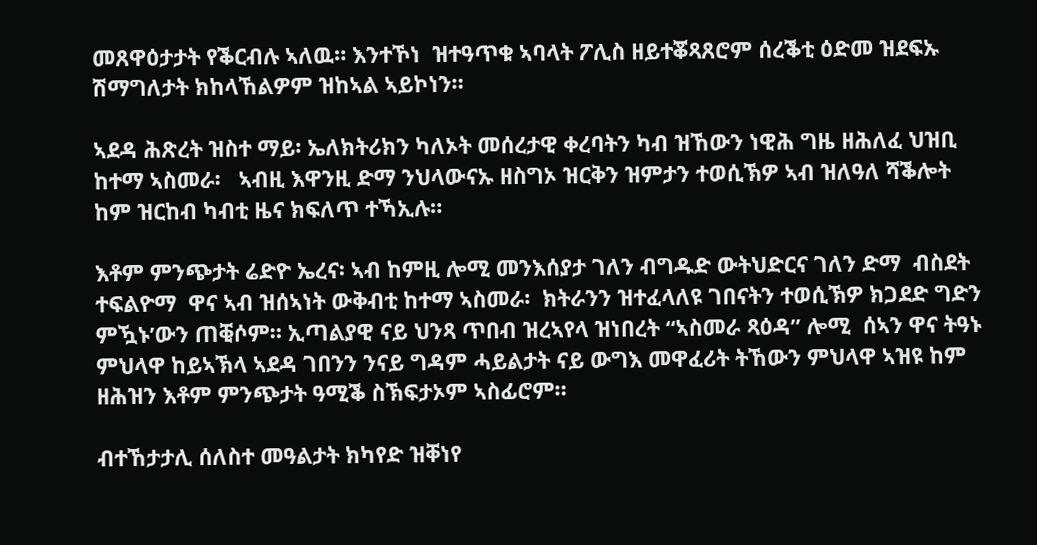መጸዋዕታታት የቕርብሉ ኣለዉ። እንተኾነ  ዝተዓጥቁ ኣባላት ፖሊስ ዘይተቖጻጸሮም ሰረቕቲ ዕድመ ዝደፍኡ ሽማግለታት ክከላኸልዎም ዝከኣል ኣይኮነን።

ኣደዳ ሕጽረት ዝስተ ማይ፡ ኤለክትሪክን ካለኦት መሰረታዊ ቀረባትን ካብ ዝኸውን ነዊሕ ግዜ ዘሕለፈ ህዝቢ ከተማ ኣስመራ፡   ኣብዚ እዋንዚ ድማ ንህላውናኡ ዘስግኦ ዝርቅን ዝምታን ተወሲኽዎ ኣብ ዝለዓለ ሻቕሎት ከም ዝርከብ ካብቲ ዜና ክፍለጥ ተኻኢሉ።

እቶም ምንጭታት ሬድዮ ኤረና፡ ኣብ ከምዚ ሎሚ መንእሰያታ ገለን ብግዱድ ውትህድርና ገለን ድማ  ብስደት ተፍልዮማ  ዋና ኣብ ዝሰኣነት ውቅብቲ ከተማ ኣስመራ፡  ክትራንን ዝተፈላለዩ ገበናትን ተወሲኽዎ ክጋደድ ግድን ምዃኑ’ውን ጠቒሶም። ኢጣልያዊ ናይ ህንጻ ጥበብ ዝረኣየላ ዝነበረት “ኣስመራ ጻዕዳ” ሎሚ  ሰኣን ዋና ትዓኑ ምህላዋ ከይኣኽላ ኣደዳ ገበንን ንናይ ግዳም ሓይልታት ናይ ውግእ መዋፈሪት ትኸውን ምህላዋ ኣዝዩ ከም ዘሕዝን እቶም ምንጭታት ዓሚቕ ስኽፍታኦም ኣስፊሮም።

ብተኸታታሊ ሰለስተ መዓልታት ክካየድ ዝቐነየ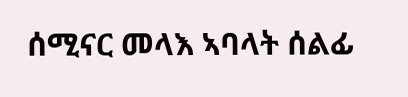ሰሚናር መላእ ኣባላት ሰልፊ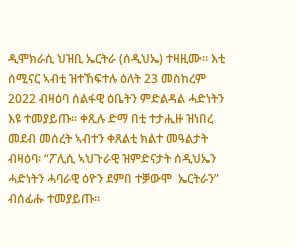ዲሞክራሲ ህዝቢ ኤርትራ (ሰዲህኤ) ተዛዚሙ። እቲ ሰሚናር ኣብቲ ዝተኸፍተሉ ዕለት 23 መስከረም 2022 ብዛዕባ ሰልፋዊ ዕቤትን ምድልዳል ሓድነትን እዩ ተመያይጡ። ቀጺሉ ድማ በቲ ተታሒዙ ዝነበረ መደብ መሰረት ኣብተን ቀጸልቲ ክልተ መዓልታት ብዛዕባ፡ “ፖሊሲ ኣህጉራዊ ዝምድናታት ሰዲህኤን ሓድነትን ሓባራዊ ዕዮን ደምበ ተቓውሞ  ኤርትራን” ብሰፊሑ ተመያይጡ።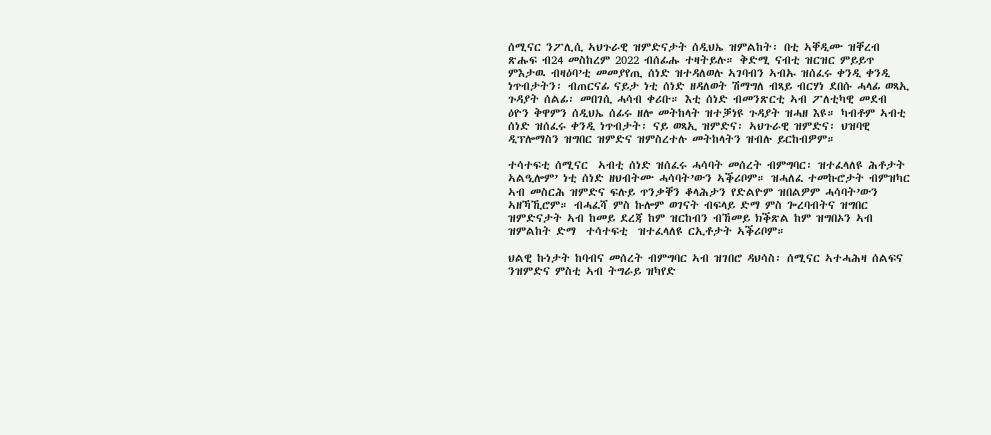ሰሚናር ንፖሊሲ ኣህጉራዊ ዝምድናታት ሰዲህኤ ዝምልከት፡ በቲ ኣቐዲሙ ዝቐረብ ጽሑፍ ብ24 መስከረም 2022 ብሰፊሑ ተዛትይሉ። ቅድሚ ናብቲ ዝርዝር ምይይጥ ምእታዉ ብዛዕባ’ቲ መመያየጢ ሰነድ ዝተዳለወሉ ኣገባብን ኣብኡ ዝሰፈሩ ቀንዲ ቀንዲ ነጥብታትን፡ ብጠርናፊ ናይታ ነቲ ሰነድ ዘዳለወት ሽማግለ ብጻይ ብርሃነ ደበሱ ሓላፊ ወጻኢ ጉዳያት ሰልፊ፡ መበገሲ ሓሳብ ቀሪቡ። እቲ ሰነድ ብመንጽርቲ ኣብ ፖለቲካዊ መደብ ዕዮን ቅዋምን ሰዲህኤ ሰፊሩ ዘሎ መትከላት ዝተቓነዩ ጉዳያት ዝሓዘ እዩ። ካብቶም ኣብቲ ሰነድ ዝሰፈሩ ቀንዲ ነጥብታት፡ ናይ ወጻኢ ዝምድና፡ ኣህጉራዊ ዝምድና፡ ህዝባዊ ዲፕሎማስን ዝግበር ዝምድና ዝምስረተሉ መትከላትን ዝብሉ ይርከብዎም።

ተሳተፍቲ ሰሚናር  ኣብቲ ሰነድ ዝሰፈሩ ሓሳባት መሰረት ብምግባር፡ ዝተፈላለዩ ሕቶታት ኣልዒሎም’ ነቲ ሰነድ ዘህብትሙ ሓሳባት’ውን ኣቕሪቦም። ዝሓለፈ ተመኩሮታት ብምዝካር ኣብ መስርሕ ዝምድና ፍሉይ ጥንቃቐን ቆላሕታን የድልዮም ዝበልዎም ሓሳባት’ውን ኣዘኻኺሮም። ብሓፈሻ ምስ ኩሎም ወገናት ብፍላይ ድማ ምስ ጐረባብትና ዝግበር  ዝምድናታት ኣብ ከመይ ደረጃ ከም ዝርከብን ብኸመይ ክቕጽል ከም ዝግበኦን ኣብ ዝምልከት ድማ  ተሳተፍቲ  ዝተፈላለዩ ርኢቶታት ኣቕሪቦም።

ህልዊ ኩነታት ከባብና መሰረት ብምግባር ኣብ ዝገበሮ ዳህሳስ፡ ሰሚናር ኣተሓሕዛ ሰልፍና ንዝምድና ምስቲ ኣብ ትግራይ ዝካየድ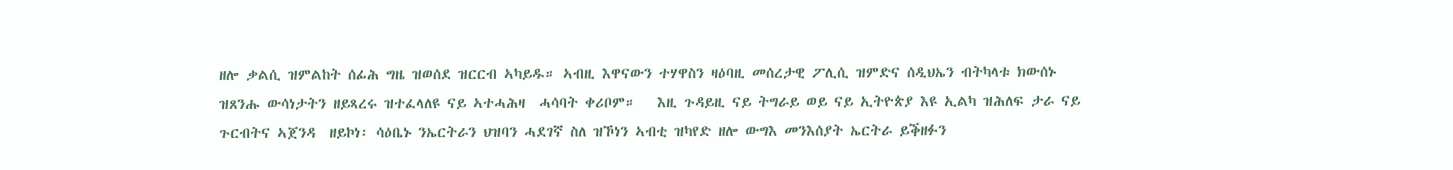ዘሎ ቃልሲ ዝምልከት ሰፊሕ ግዜ ዝወሰደ ዝርርብ ኣካይዱ። ኣብዚ እዋናውን ተሃዋስን ዛዕባዚ መሰረታዊ ፖሊሲ ዝምድና ሰዲህኤን ብትካላቱ ክውሰኑ ዝጸንሑ ውሳነታትን ዘይጻረሩ ዝተፈላለዩ ናይ ኣተሓሕዛ  ሓሳባት ቀሪቦም።   እዚ ጉዳይዚ ናይ ትግራይ ወይ ናይ ኢትዮጵያ እዩ ኢልካ ዝሕለፍ ታራ ናይ  ጉርብትና ኣጀንዳ  ዘይኮነ፡ ሳዕቤኑ ንኤርትራን ህዝባን ሓደገኛ ስለ ዝኾነን ኣብቲ ዝካየድ ዘሎ ውግእ መንእሰያት ኤርትራ ይቕዘፉን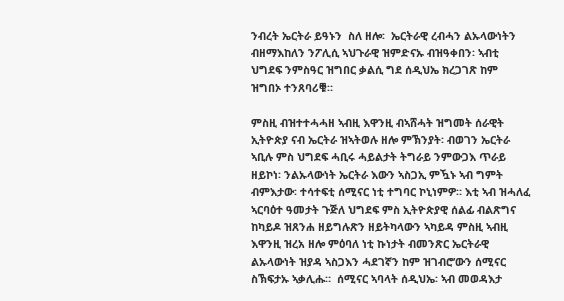ንብረት ኤርትራ ይዓኑን  ስለ ዘሎ፡  ኤርትራዊ ረብሓን ልኡላውነትን ብዘማእከለን ንፖሊሲ ኣህጉራዊ ዝምድናኡ ብዝዓቀበን፡ ኣብቲ ህግደፍ ንምስዓር ዝግበር ቃልሲ ግደ ሰዲህኤ ክረጋገጽ ከም ዝግበኦ ተንጸባሪቑ።

ምስዚ ብዝተተሓሓዘ ኣብዚ እዋንዚ ብኣሸሓት ዝግመት ሰራዊት ኢትዮጵያ ናብ ኤርትራ ዝኣትወሉ ዘሎ ምኽንያት፡ ብወገን ኤርትራ ኣቢሉ ምስ ህግደፍ ሓቢሩ ሓይልታት ትግራይ ንምውጋእ ጥራይ ዘይኮነ፡ ንልኡላውነት ኤርትራ እውን ኣስጋኢ ምዃኑ ኣብ ግምት ብምእታው፡ ተሳተፍቲ ሰሚናር ነቲ ተግባር ኮኒነምዎ። እቲ ኣብ ዝሓለፈ ኣርባዕተ ዓመታት ጉጅለ ህግደፍ ምስ ኢትዮጵያዊ ሰልፊ ብልጽግና ከካይዶ ዝጸንሐ ዘይግሉጽን ዘይትካላውን ኣካይዳ ምስዚ ኣብዚ እዋንዚ ዝረአ ዘሎ ምዕባለ ነቲ ኩነታት ብመንጽር ኤርትራዊ ልኡላውነት ዝያዳ ኣስጋእን ሓደገኛን ከም ዝገብሮ’ውን ሰሚናር ስኽፍታኡ ኣቃሊሑ።  ሰሚናር ኣባላት ሰዲህኤ፡ ኣብ መወዳእታ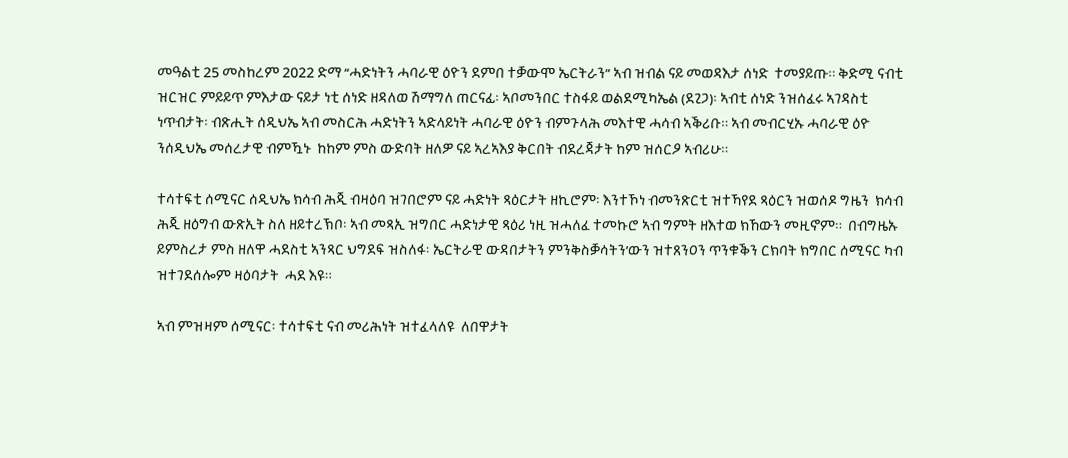መዓልቲ 25 መስከረም 2022 ድማ “ሓድነትን ሓባራዊ ዕዮን ደምበ ተቓውሞ ኤርትራን” ኣብ ዝብል ናይ መወዳእታ ሰነድ  ተመያይጡ። ቅድሚ ናብቲ ዝርዝር ምይይጥ ምእታው ናይታ ነቲ ሰነድ ዘዳለወ ሽማግለ ጠርናፊ፡ ኣቦመንበር ተስፋይ ወልደሚካኤል (ደጊጋ)፡ ኣብቲ ሰነድ ንዝሰፈሩ ኣገዳስቲ ነጥብታት፡ ብጽሒት ሰዲህኤ ኣብ መስርሕ ሓድነትን ኣድላይነት ሓባራዊ ዕዮን ብምጉላሕ መእተዊ ሓሳብ ኣቕሪቡ። ኣብ መብርሂኡ ሓባራዊ ዕዮ ንሰዲህኤ መሰረታዊ ብምዃኑ  ከከም ምስ ውድባት ዘለዎ ናይ ኣረኣእያ ቅርበት ብደረጃታት ከም ዝሰርዖ ኣብሪሁ።

ተሳተፍቲ ሰሚናር ሰዲህኤ ክሳብ ሕጂ ብዛዕባ ዝገበሮም ናይ ሓድነት ጻዕርታት ዘኪሮም፡ እንተኾነ ብመንጽርቲ ዝተኻየደ ጻዕርን ዝወሰዶ ግዜን  ክሳብ ሕጂ ዘዕግብ ውጽኢት ስለ ዘይተረኽቦ፡ ኣብ መጻኢ ዝግበር ሓድነታዊ ጻዕሪ ነዚ ዝሓለፈ ተመኩሮ ኣብ ግምት ዘእተወ ክኸውን መዚኖም።  በብግዜኡ ይምስረታ ምስ ዘለዋ ሓደስቲ ኣንጻር ህግደፍ ዝስለፋ፡ ኤርትራዊ ውዳበታትን ምንቅስቓሳትን’ውን ዝተጸንዐን ጥንቁቕን ርክባት ክግበር ሰሚናር ካብ ዝተገደሰሎም ዛዕባታት  ሓደ እዩ።

ኣብ ምዝዛም ሰሚናር፡ ተሳተፍቲ ናብ መሪሕነት ዝተፈላለዩ  ለበዋታት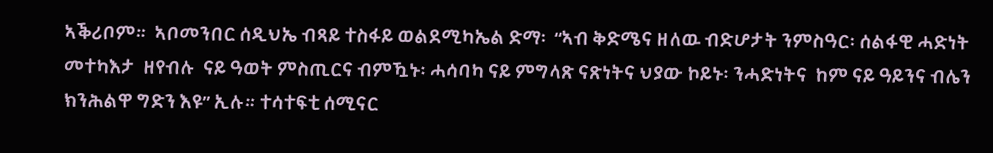ኣቕሪቦም።  ኣቦመንበር ሰዲህኤ ብጻይ ተስፋይ ወልደሚካኤል ድማ፡  “ኣብ ቅድሜና ዘለዉ ብድሆታት ንምስዓር፡ ሰልፋዊ ሓድነት መተካእታ  ዘየብሉ  ናይ ዓወት ምስጢርና ብምዃኑ፡ ሓሳባካ ናይ ምግላጽ ናጽነትና ህያው ኮይኑ፡ ንሓድነትና  ከም ናይ ዓይንና ብሌን ክንሕልዋ ግድን እዩ” ኢሉ። ተሳተፍቲ ሰሚናር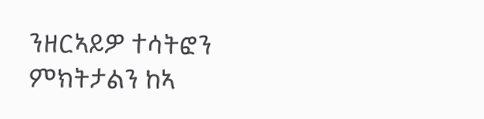ንዘርኣይዎ ተሳትፎን ምክትታልን ከኣ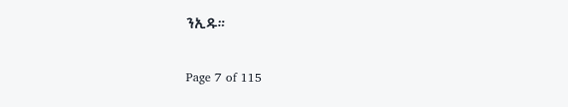ንኢዱ።

Page 7 of 115